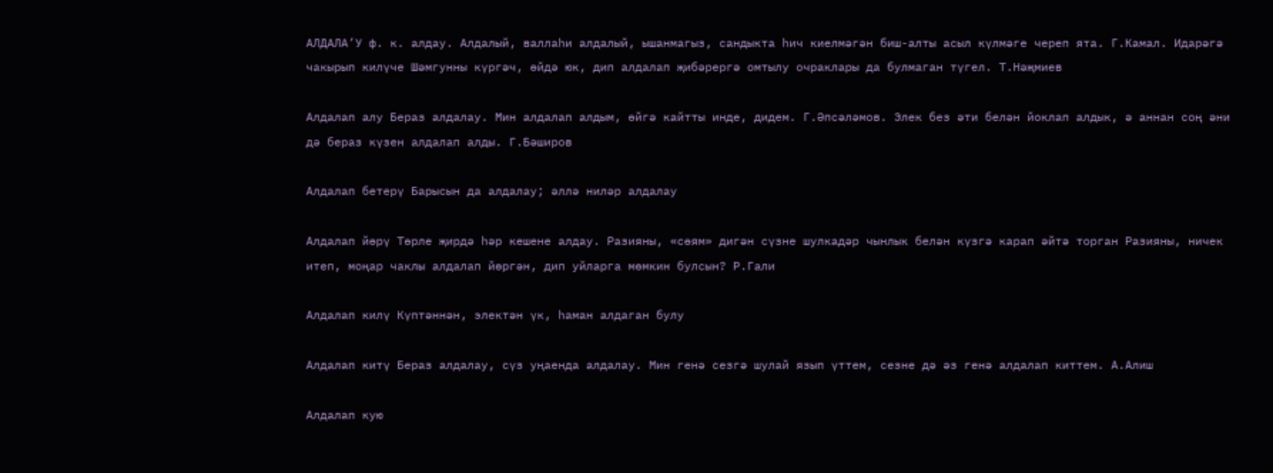АЛДАЛА’У ф. к. алдау. Алдалый, валлаһи алдалый, ышанмагыз, сандыкта һич киелмәгән биш-алты асыл күлмәге череп ята. Г.Камал. Идарәгә чакырып килүче Шәмгунны күргәч, өйдә юк, дип алдалап җибәрергә омтылу очраклары да булмаган түгел. Т.Нәҗмиев

Алдалап алу Бераз алдалау. Мин алдалап алдым, өйгә кайтты инде, дидем. Г.Әпсәләмов. Элек без әти белән йоклап алдык, ә аннан соң әни дә бераз күзен алдалап алды. Г.Бәширов

Алдалап бетерү Барысын да алдалау; әллә ниләр алдалау

Алдалап йөрү Төрле җирдә һәр кешене алдау. Разияны, «сөям» дигән сүзне шулкадәр чынлык белән күзгә карап әйтә торган Разияны, ничек итеп, моңар чаклы алдалап йөргән, дип уйларга мөмкин булсын? Р.Гали

Алдалап килү Күптәннән, электән үк, һаман алдаган булу

Алдалап китү Бераз алдалау, сүз уңаенда алдалау. Мин генә сезгә шулай язып үттем, сезне дә әз генә алдалап киттем. А.Алиш

Алдалап кую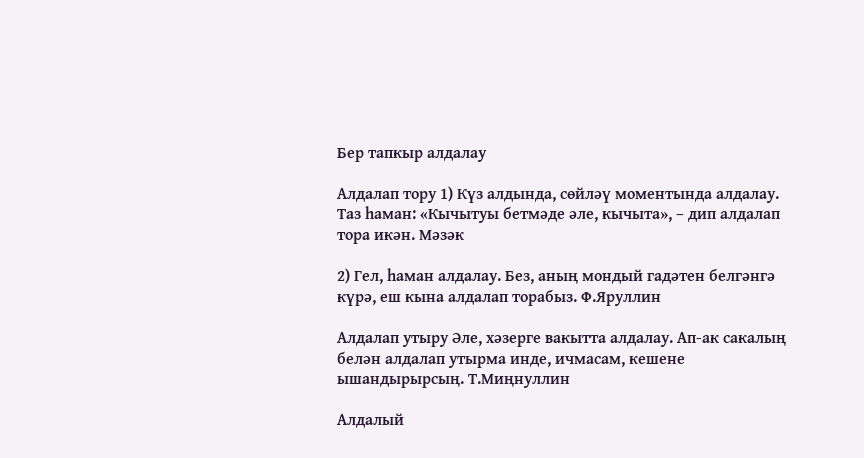Бер тапкыр алдалау

Алдалап тору 1) Күз алдында, сөйләү моментында алдалау. Таз һаман: «Кычытуы бетмәде әле, кычыта», – дип алдалап тора икән. Мәзәк

2) Гел, һаман алдалау. Без, аның мондый гадәтен белгәнгә күрә, еш кына алдалап торабыз. Ф.Яруллин

Алдалап утыру Әле, хәзерге вакытта алдалау. Ап-ак сакалың белән алдалап утырма инде, ичмасам, кешене ышандырырсың. Т.Миңнуллин

Алдалый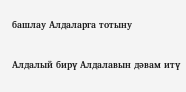башлау Алдаларга тотыну

Алдалый бирү Алдалавын дәвам итү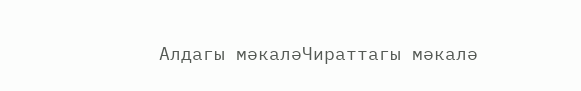Алдагы мәкаләЧираттагы мәкалә